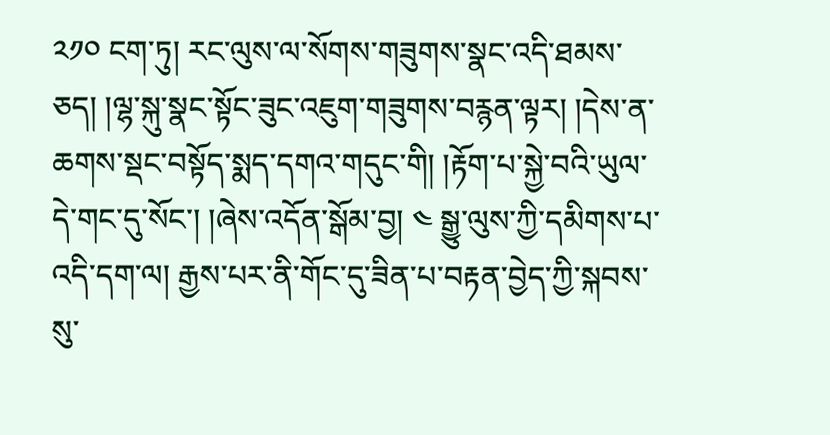༢༡༠ ངག་ཏུ། རང་ལུས་ལ་སོགས་གཟུགས་སྣང་འདི་ཐམས་ཅད། །ལྷ་སྐུ་སྣང་སྟོང་ཟུང་འཇུག་གཟུགས་བརྙན་ལྟར། །དེས་ན་ཆགས་སྡང་བསྟོད་སྨད་དགའ་གདུང་གི། །རྟོག་པ་སྐྱེ་བའི་ཡུལ་དེ་གང་དུ་སོང་། །ཞེས་འདོན་སྒོམ་བྱ། ༤ སྒྱུ་ལུས་ཀྱི་དམིགས་པ་འདི་དག་ལ། རྒྱས་པར་ནི་གོང་དུ་ཟིན་པ་བརྟན་བྱེད་ཀྱི་སྐབས་སུ་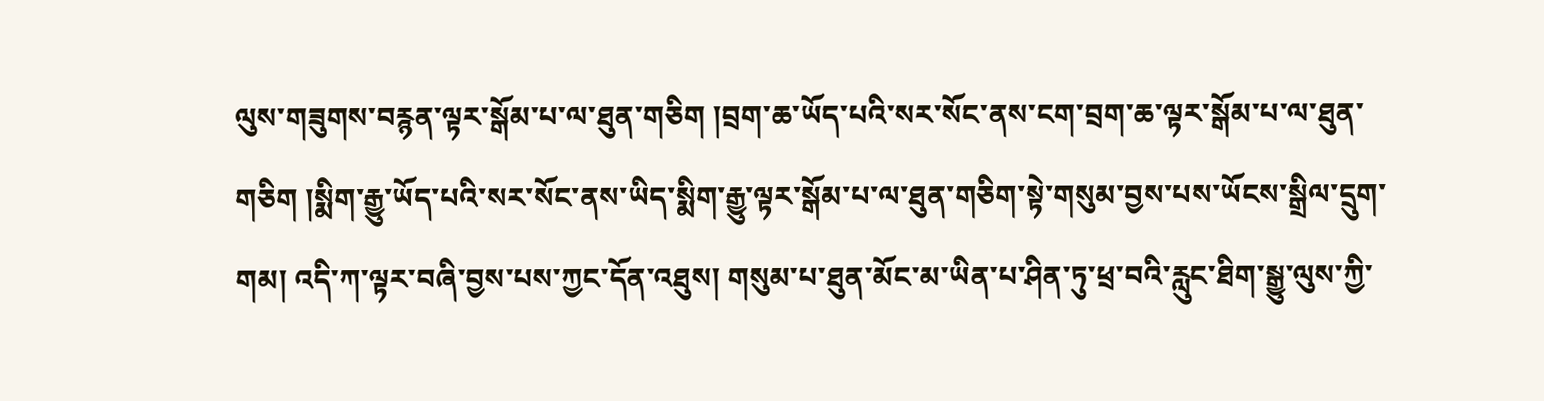ལུས་གཟུགས་བརྙན་ལྟར་སྒོམ་པ་ལ་ཐུན་གཅིག །བྲག་ཆ་ཡོད་པའི་སར་སོང་ནས་ངག་བྲག་ཆ་ལྟར་སྒོམ་པ་ལ་ཐུན་གཅིག །སྨིག་རྒྱུ་ཡོད་པའི་སར་སོང་ནས་ཡིད་སྨིག་རྒྱུ་ལྟར་སྒོམ་པ་ལ་ཐུན་གཅིག་སྟེ་གསུམ་བྱས་པས་ཡོངས་སྒྲིལ་དྲུག་གམ། འདི་ཀ་ལྟར་བཞི་བྱས་པས་ཀྱང་དོན་འཐུས། གསུམ་པ་ཐུན་མོང་མ་ཡིན་པ་ཤིན་ཏུ་ཕྲ་བའི་རླུང་ཐིག་སྒྱུ་ལུས་ཀྱི་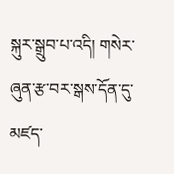སྐུར་སྒྲུབ་པ་འདི། གསེར་ཞུན་རྩ་བར་སྒས་དོན་དུ་མཛད་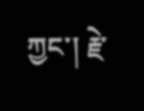ཀྱང་། རྗེ་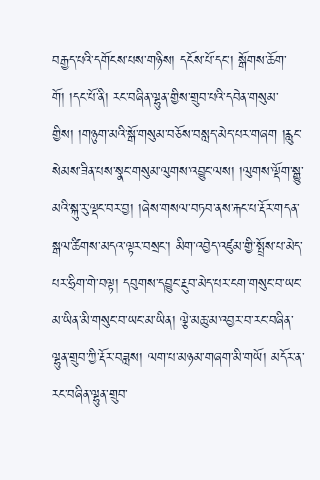བརྒྱད་པའི་དགོངས་པས་གཉིས། དངོས་པོ་དང་། སྒོགས་ཆོག་གོ། །དང་པོ་ནི། རང་བཞིན་ལྷུན་གྱིས་གྲུབ་པའི་དབེན་གསུམ་གྱིས། །གཉུག་མའི་སྒོ་གསུམ་བཅོས་བསླད་མེད་པར་གཞག །རླུང་སེམས་ཟིན་པས་སྣང་གསུམ་ལུགས་འབྱུང་ལས། །ལུགས་ལྡོག་སྒྱུ་མའི་སྐུ་རུ་ལྡང་བར་བྱ། །ཞེས་གསལ་བཏབ་ནས་རྐང་པ་རྡོར་གདན་སྒལ་ཚིགས་མདའ་ལྟར་བསྲང་། མིག་འབྱེད་འཛུམ་གྱི་སྤྲོས་པ་མེད་པར་ཧྲིག་གེ་བལྟ། དབུགས་དབྱུང་རྔུབ་མེད་པར་ངག་གསུང་བ་ཡང་མ་ཡིན་མི་གསུང་བ་ཡང་མ་ཡིན། ལྕེ་མཆུ་མ་འབྱར་བ་རང་བཞིན་ལྷུན་གྲུབ་ཀྱི་རྡོར་བཟླས། ལག་པ་མཉམ་གཞག་མི་གཡོ། མདོར་ན་རང་བཞིན་ལྷུན་གྲུབ་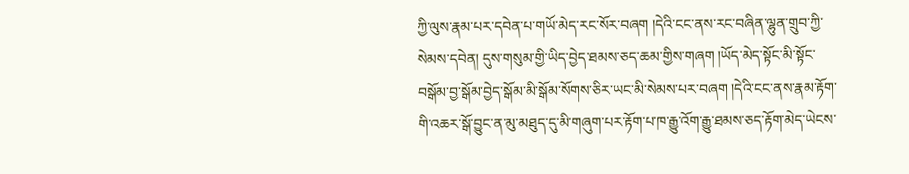ཀྱི་ལུས་རྣམ་པར་དབེན་པ་གཡོ་མེད་རང་སོར་བཞག །དེའི་ངང་ནས་རང་བཞིན་ལྷུན་གྲུབ་ཀྱི་སེམས་དབེན། དུས་གསུམ་གྱི་ཡིད་བྱེད་ཐམས་ཅད་ཆམ་གྱིས་གཞག །ཡོད་མེད་སྟོང་མི་སྟོང་བསྒོམ་བྱ་སྒོམ་བྱེད་སྒོམ་མི་སྒོམ་སོགས་ཅིར་ཡང་མི་སེམས་པར་བཞག །དེའི་ངང་ནས་རྣམ་རྟོག་གི་འཆར་སྒོ་བྱུང་ན་མུ་མཐུད་དུ་མི་གཞུག་པར་རྟོག་པ་ཁ་རྒྱུ་འོག་རྒྱུ་ཐམས་ཅད་རྟོག་མེད་ཡེངས་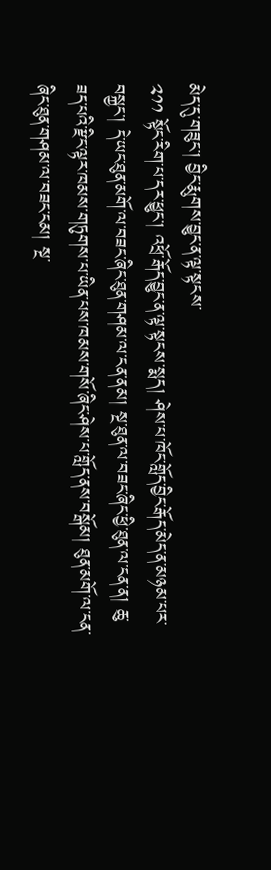མེད་དུ་གཟུང་། བྱིང་རྨུགས་བྱུང་ན་ལྟ་སྟངས་
༢༡༡ སྟོང་རིག་པ་དར་ཕྱུང་། འཕྲོ་རྒོད་བྱུང་ན་ལྟ་སྟངས་སྨད། ཤེས་པ་ཁོང་གློད་བྱིང་རྒོད་མེད་ན་མཉམ་པར་བསྐྱང་། དེ་ཡང་ཐུན་མགོ་ལ་བཟང་ཞིང་ཐུན་གཤམ་ལ་ངན་ནམ། སྔ་ཐུན་ལ་བཟང་ཞིང་ཕྱི་ཐུན་ལ་ངན་ན། ཆུ་ཟད་པའི་རྫིང་ལྟར་ཁམས་གཏུགས་པ་ཡིན་པས་ཁམས་གསོ་ཞིང་ཤེས་པ་གློད་ནས་བསྒོམ། ཐུན་མགོ་ལ་ངན་ཞིང་ཐུན་གཤམ་ལ་བཟང་ངམ། སྔ་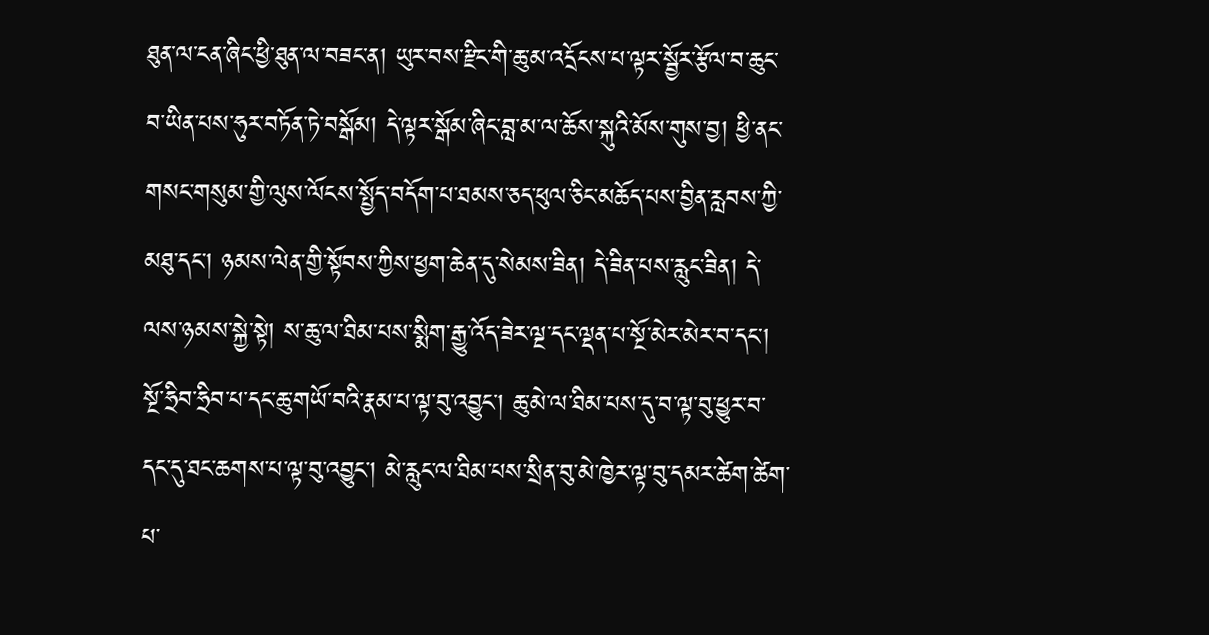ཐུན་ལ་ངན་ཞིང་ཕྱི་ཐུན་ལ་བཟང་ན། ཡུར་བས་རྫིང་གི་ཆུ་མ་འདྲོངས་པ་ལྟར་སྦྱོར་རྩོལ་བ་ཆུང་བ་ཡིན་པས་ཧུར་བཏོན་ཏེ་བསྒོམ། དེ་ལྟར་སྒོམ་ཞིང་བླ་མ་ལ་ཆོས་སྐུའི་མོས་གུས་བྱ། ཕྱི་ནང་གསང་གསུམ་གྱི་ལུས་ལོངས་སྤྱོད་བདོག་པ་ཐམས་ཅད་ཕུལ་ཅིང་མཆོད་པས་བྱིན་རླབས་ཀྱི་མཐུ་དང་། ཉམས་ལེན་གྱི་སྟོབས་ཀྱིས་ཕྱག་ཆེན་དུ་སེམས་ཟིན། དེ་ཟིན་པས་རླུང་ཟིན། དེ་ལས་ཉམས་སྐྱེ་སྟེ། ས་ཆུ་ལ་ཐིམ་པས་སྨིག་རྒྱུ་འོད་ཟེར་ལྔ་དང་ལྡན་པ་སྔོ་མེར་མེར་བ་དང་། སྔོ་ཧྲིབ་ཧྲིབ་པ་དང་ཆུ་གཡོ་བའི་རྣམ་པ་ལྟ་བུ་འབྱུང་། ཆུ་མེ་ལ་ཐིམ་པས་དུ་བ་ལྟ་བུ་ཕྱུར་བ་དང་དུ་ཐང་ཆགས་པ་ལྟ་བུ་འབྱུང་། མེ་རླུང་ལ་ཐིམ་པས་སྲིན་བུ་མེ་ཁྱེར་ལྟ་བུ་དམར་ཚེག་ཚེག་པ་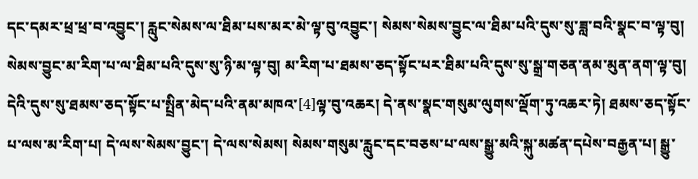དང་དམར་ཕྲ་ཕྲ་བ་འབྱུང་། རླུང་སེམས་ལ་ཐིམ་པས་མར་མེ་ལྟ་བུ་འབྱུང་། སེམས་སེམས་བྱུང་ལ་ཐིམ་པའི་དུས་སུ་ཟླ་བའི་སྣང་བ་ལྟ་བུ། སེམས་བྱུང་མ་རིག་པ་ལ་ཐིམ་པའི་དུས་སུ་ཉི་མ་ལྟ་བུ། མ་རིག་པ་ཐམས་ཅད་སྟོང་པར་ཐིམ་པའི་དུས་སུ་སྒྲ་གཅན་ནམ་མུན་ནག་ལྟ་བུ། དེའི་དུས་སུ་ཐམས་ཅད་སྟོང་པ་སྤྲིན་མེད་པའི་ནམ་མཁའ་[4]ལྟ་བུ་འཆར། དེ་ནས་སྣང་གསུམ་ལུགས་ལྡོག་ཏུ་འཆར་ཏེ། ཐམས་ཅད་སྟོང་པ་ལས་མ་རིག་པ། དེ་ལས་སེམས་བྱུང་། དེ་ལས་སེམས། སེམས་གསུམ་རླུང་དང་བཅས་པ་ལས་སྒྱུ་མའི་སྐུ་མཚན་དཔེས་བརྒྱན་པ། སྒྱུ་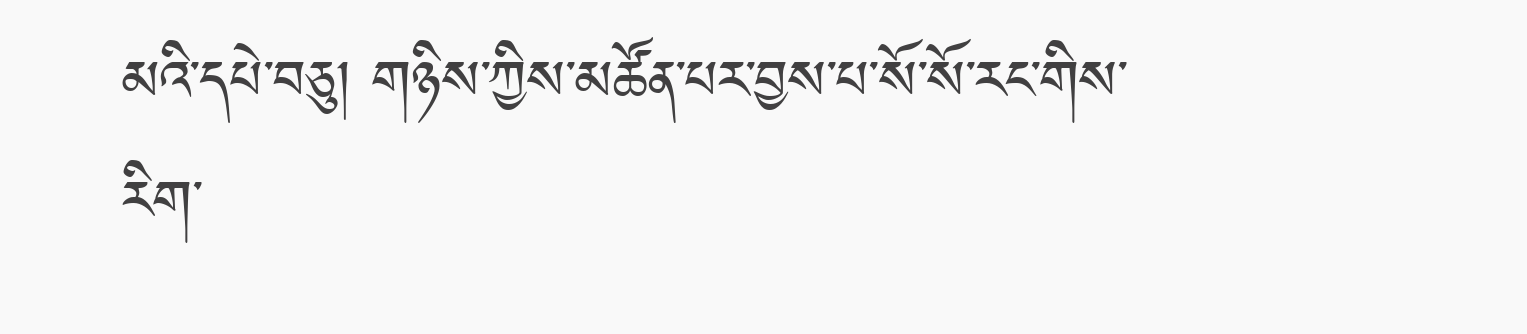མའི་དཔེ་བཅུ། གཉིས་ཀྱིས་མཚོན་པར་བྱས་པ་སོ་སོ་རང་གིས་རིག་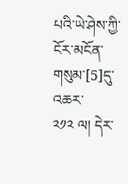པའི་ཡེ་ཤེས་ཀྱི་ངོར་མངོན་གསུམ་[5]དུ་འཆར་
༢༡༢ ལ། དེར་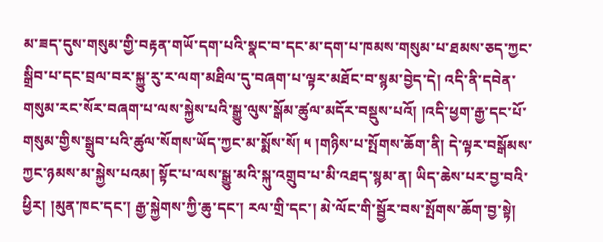མ་ཟད་དུས་གསུམ་གྱི་བརྟན་གཡོ་དག་པའི་སྣང་བ་དང་མ་དག་པ་ཁམས་གསུམ་པ་ཐམས་ཅད་ཀྱང་སྒྲིབ་པ་དང་བྲལ་བར་སྐྱུ་རུ་ར་ལག་མཐིལ་དུ་བཞག་པ་ལྟར་མཐོང་བ་སྙམ་བྱེད་དེ། འདི་ནི་དབེན་གསུམ་རང་སོར་བཞག་པ་ལས་སྐྱེས་པའི་སྒྱུ་ལུས་སྒོམ་ཚུལ་མདོར་བསྡུས་པའོ། །འདི་ཕྱག་རྒྱ་དང་པོ་གསུམ་གྱིས་སྒྲུབ་པའི་ཚུལ་སོགས་ཡོད་ཀྱང་མ་སྨོས་སོ། ༥ །གཉིས་པ་སྤོགས་ཆོག་ནི། དེ་ལྟར་བསྒོམས་ཀྱང་ཉམས་མ་སྐྱེས་པའམ། སྟོང་པ་ལས་སྒྱུ་མའི་སྐུ་འགྲུབ་པ་མི་འཐད་སྙམ་ན། ཡིད་ཆེས་པར་བྱ་བའི་ཕྱིར། །མུན་ཁང་དང་། རྒྱ་སྐྱེགས་ཀྱི་ཆུ་དང་། རལ་གྲི་དང་། མེ་ལོང་གི་སྦྱོར་བས་སྤོགས་ཆོག་བྱ་སྟེ།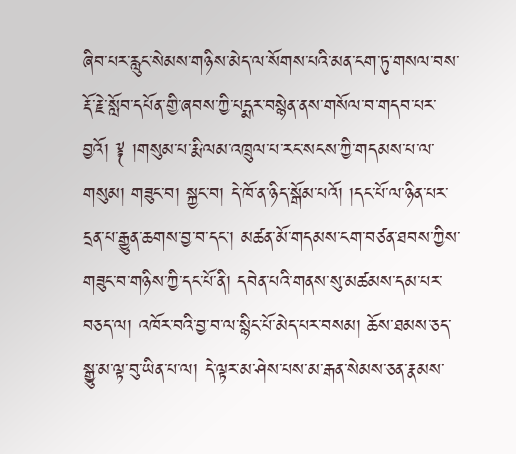ཞིབ་པར་རླུང་སེམས་གཉིས་མེད་ལ་སོགས་པའི་མན་ངག་ཏུ་གསལ་བས་རྡོ་རྗེ་སློབ་དཔོན་གྱི་ཞབས་ཀྱི་པདྨར་བསྙེན་ནས་གསོལ་བ་གདབ་པར་བྱའོ། ༈ །གསུམ་པ་རྨི་ལམ་འཁྲུལ་པ་རང་སངས་ཀྱི་གདམས་པ་ལ་གསུམ། གཟུང་བ། སྐྱང་བ། དེ་ཁོ་ན་ཉིད་སྒོམ་པའོ། །དང་པོ་ལ་ཉིན་པར་དྲན་པ་རྒྱུན་ཆགས་བྱ་བ་དང་། མཚན་མོ་གདམས་ངག་བཙན་ཐབས་ཀྱིས་གཟུང་བ་གཉིས་ཀྱི་དང་པོ་ནི། དབེན་པའི་གནས་སུ་མཚམས་དམ་པར་བཅད་ལ། འཁོར་བའི་བྱ་བ་ལ་སྙིང་པོ་མེད་པར་བསམ། ཆོས་ཐམས་ཅད་སྒྱུ་མ་ལྟ་བུ་ཡིན་པ་ལ། དེ་ལྟར་མ་ཤེས་པས་མ་རྒན་སེམས་ཅན་རྣམས་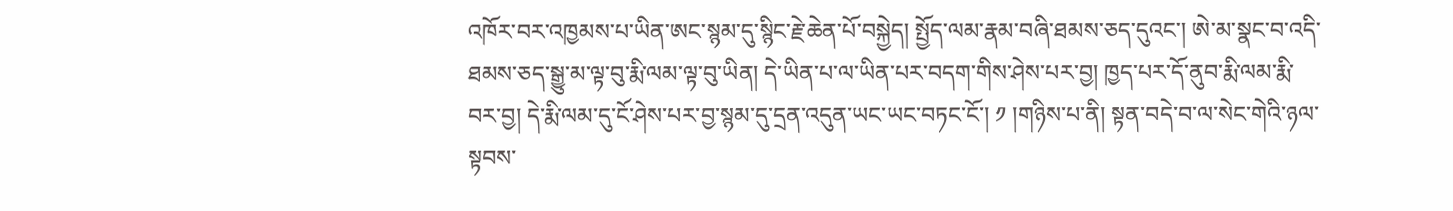འཁོར་བར་འཁྱམས་པ་ཡིན་ཨང་སྙམ་དུ་སྙིང་རྗེ་ཆེན་པོ་བསྐྱེད། སྤྱོད་ལམ་རྣམ་བཞི་ཐམས་ཅད་དུའང་། ཨེ་མ་སྣང་བ་འདི་ཐམས་ཅད་སྒྱུ་མ་ལྟ་བུ་རྨི་ལམ་ལྟ་བུ་ཡིན། དེ་ཡིན་པ་ལ་ཡིན་པར་བདག་གིས་ཤེས་པར་བྱ། ཁྱད་པར་དོ་ནུབ་རྨི་ལམ་རྨི་བར་བྱ། དེ་རྨི་ལམ་དུ་ངོ་ཤེས་པར་བྱ་སྙམ་དུ་དྲན་འདུན་ཡང་ཡང་བཏང་ངོ་། ༡ །གཉིས་པ་ནི། སྟན་བདེ་བ་ལ་སེང་གེའི་ཉལ་སྟབས་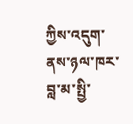ཀྱིས་འདུག་ནས་ཉལ་ཁར་བླ་མ་སྤྱི་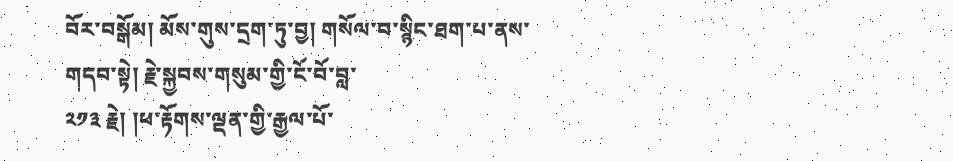བོར་བསྒོམ། མོས་གུས་དྲག་ཏུ་བྱ། གསོལ་བ་སྙིང་ཐག་པ་ནས་གདབ་སྟེ། རྗེ་སྐྱབས་གསུམ་གྱི་ངོ་བོ་བླ་
༢༡༣ རྗེ། །ཕ་རྟོགས་ལྡན་གྱི་རྒྱལ་པོ་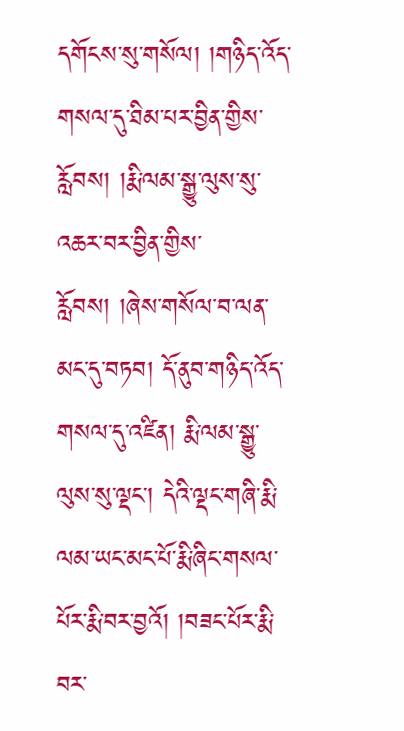དགོངས་སུ་གསོལ། །གཉིད་འོད་གསལ་དུ་ཐིམ་པར་བྱིན་གྱིས་རློབས། །རྨི་ལམ་སྒྱུ་ལུས་སུ་འཆར་བར་བྱིན་གྱིས་རློབས། །ཞེས་གསོལ་བ་ལན་མང་དུ་བཏབ། དོ་ནུབ་གཉིད་འོད་གསལ་དུ་འཛིན། རྨི་ལམ་སྒྱུ་ལུས་སུ་ལྡང་། དེའི་ལྡང་གཞི་རྨི་ལམ་ཡང་མང་པོ་རྨི་ཞིང་གསལ་པོར་རྨི་བར་བྱའོ། །བཟང་པོར་རྨི་བར་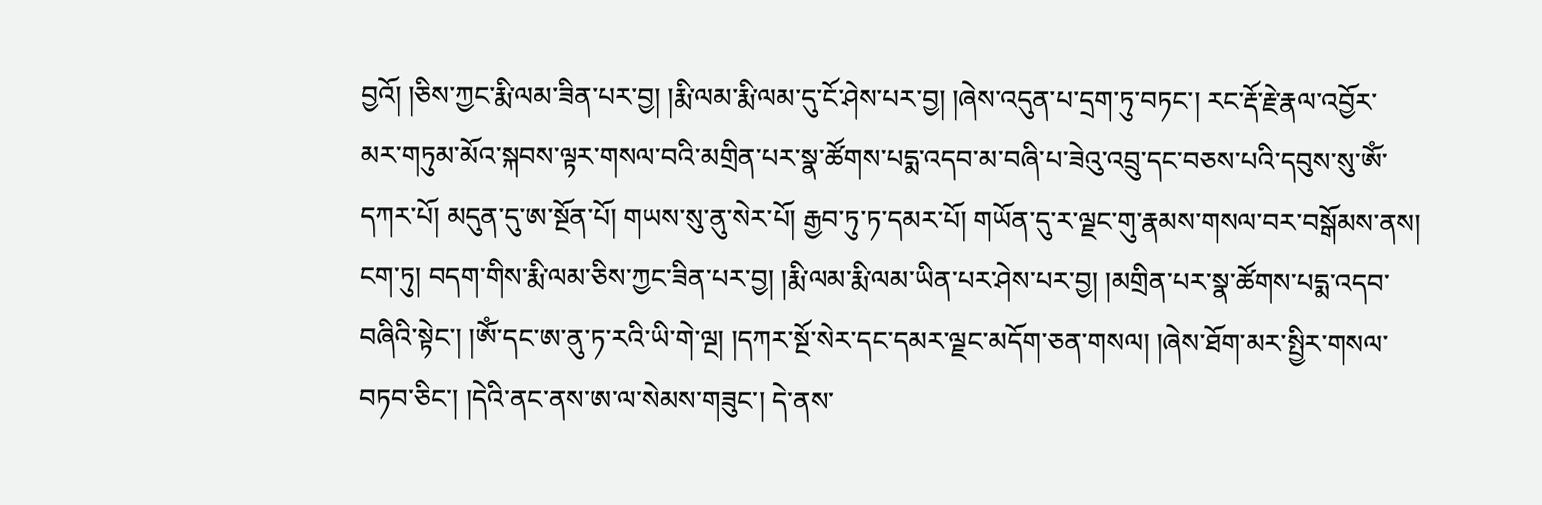བྱའོ། །ཅིས་ཀྱང་རྨི་ལམ་ཟིན་པར་བྱ། །རྨི་ལམ་རྨི་ལམ་དུ་ངོ་ཤེས་པར་བྱ། །ཞེས་འདུན་པ་དྲག་ཏུ་བཏང་། རང་རྡོ་རྗེ་རྣལ་འབྱོར་མར་གཏུམ་མོའ་སྐབས་ལྟར་གསལ་བའི་མགྲིན་པར་སྣ་ཚོགས་པདྨ་འདབ་མ་བཞི་པ་ཟེའུ་འབྲུ་དང་བཅས་པའི་དབུས་སུ་ༀ་དཀར་པོ། མདུན་དུ་ཨ་སྔོན་པོ། གཡས་སུ་ནུ་སེར་པོ། རྒྱབ་ཏུ་ཏ་དམར་པོ། གཡོན་དུ་ར་ལྗང་གུ་རྣམས་གསལ་བར་བསྒོམས་ནས། ངག་ཏུ། བདག་གིས་རྨི་ལམ་ཅིས་ཀྱང་ཟིན་པར་བྱ། །རྨི་ལམ་རྨི་ལམ་ཡིན་པར་ཤེས་པར་བྱ། །མགྲིན་པར་སྣ་ཚོགས་པདྨ་འདབ་བཞིའི་སྟེང་། །ༀ་དང་ཨ་ནུ་ཏ་རའི་ཡི་གེ་ལྔ། །དཀར་སྔོ་སེར་དང་དམར་ལྗང་མདོག་ཅན་གསལ། །ཞེས་ཐོག་མར་སྤྱིར་གསལ་བཏབ་ཅིང་། །དེའི་ནང་ནས་ཨ་ལ་སེམས་གཟུང་། དེ་ནས་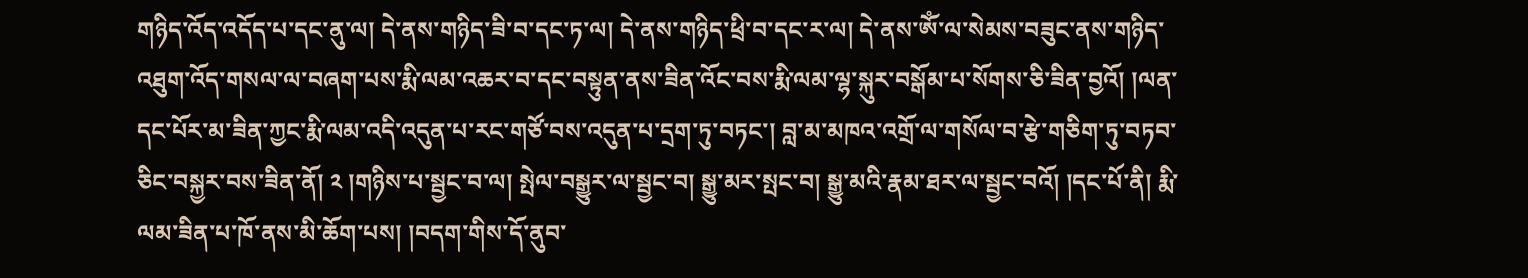གཉིད་འོད་འདོད་པ་དང་ནུ་ལ། དེ་ནས་གཉིད་ཟི་བ་དང་ཏ་ལ། དེ་ནས་གཉིད་ཕྲི་བ་དང་ར་ལ། དེ་ནས་ༀ་ལ་སེམས་བཟུང་ནས་གཉིད་འཐུག་འོད་གསལ་ལ་བཞག་པས་རྨི་ལམ་འཆར་བ་དང་བསྟུན་ནས་ཟིན་འོང་བས་རྨི་ལམ་ལྷ་སྐུར་བསྒོམ་པ་སོགས་ཅི་ཟིན་བྱའོ། །ལན་དང་པོར་མ་ཟིན་ཀྱང་རྨི་ལམ་འདི་འདུན་པ་རང་གཙོ་བས་འདུན་པ་དྲག་ཏུ་བཏང་། བླ་མ་མཁའ་འགྲོ་ལ་གསོལ་བ་རྩེ་གཅིག་ཏུ་བཏབ་ཅིང་བསྐྱར་བས་ཟིན་ནོ། ༢ །གཉིས་པ་སྦྱང་བ་ལ། སྤེལ་བསྒྱུར་ལ་སྦྱང་བ། སྒྱུ་མར་སྤང་བ། སྒྱུ་མའི་རྣམ་ཐར་ལ་སྦྱང་བའོ། །དང་པོ་ནི། རྨི་ལམ་ཟིན་པ་ཁོ་ནས་མི་ཆོག་པས། །བདག་གིས་དོ་ནུབ་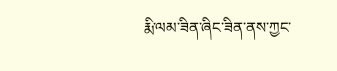རྨི་ལམ་ཟིན་ཞིང་ཟིན་ནས་ཀྱང་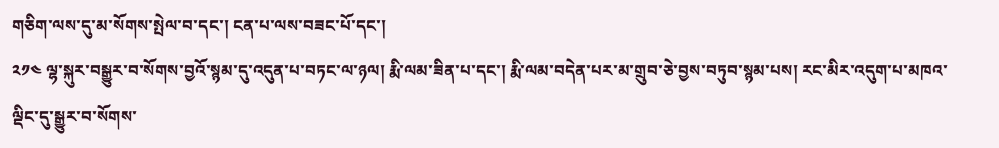གཅིག་ལས་དུ་མ་སོགས་སྤེལ་བ་དང་། ངན་པ་ལས་བཟང་པོ་དང་།
༢༡༤ ལྷ་སྐུར་བསྒྱུར་བ་སོགས་བྱའོ་སྙམ་དུ་འདུན་པ་བཏང་ལ་ཉལ། རྨི་ལམ་ཟིན་པ་དང་། རྨི་ལམ་བདེན་པར་མ་གྲུབ་ཅེ་བྱས་བཏུབ་སྙམ་པས། རང་མིར་འདུག་པ་མཁའ་ལྡིང་དུ་སྒྱུར་བ་སོགས་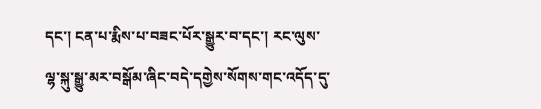དང་། ངན་པ་རྨིས་པ་བཟང་པོར་སྒྱུར་བ་དང་། རང་ལུས་ལྷ་སྐུ་སྒྱུ་མར་བསྒོམ་ཞིང་བདེ་དགྱེས་སོགས་གང་འདོད་དུ་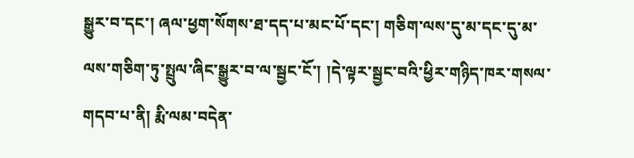སྒྱུར་བ་དང་། ཞལ་ཕྱག་སོགས་ཐ་དད་པ་མང་པོ་དང་། གཅིག་ལས་དུ་མ་དང་དུ་མ་ལས་གཅིག་ཏུ་སྤྲུལ་ཞིང་སྒྱུར་བ་ལ་སྦྱང་ངོ་། །དེ་ལྟར་སྦྱང་བའི་ཕྱིར་གཉིད་ཁར་གསལ་གདབ་པ་ནི། རྨི་ལམ་བདེན་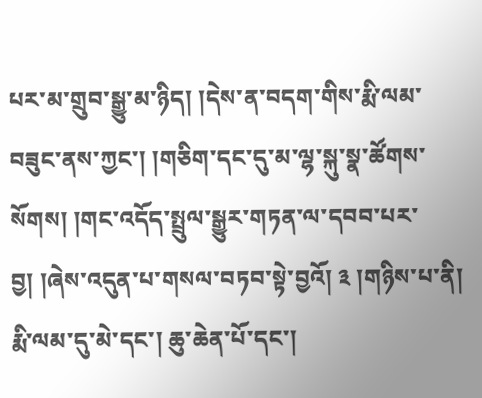པར་མ་གྲུབ་སྒྱུ་མ་ཉིད། །དེས་ན་བདག་གིས་རྨི་ལམ་བཟུང་ནས་ཀྱང་། །གཅིག་དང་དུ་མ་ལྷ་སྐུ་སྣ་ཚོགས་སོགས། །གང་འདོད་སྤྲུལ་སྒྱུར་གཏན་ལ་དབབ་པར་བྱ། །ཞེས་འདུན་པ་གསལ་བཏབ་སྟེ་བྱའོ། ༣ །གཉིས་པ་ནི། རྨི་ལམ་དུ་མེ་དང་། ཆུ་ཆེན་པོ་དང་།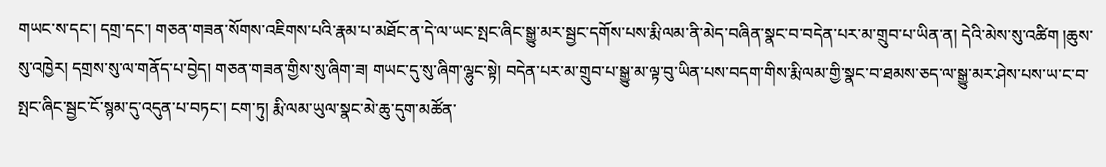གཡང་ས་དང་། དགྲ་དང་། གཅན་གཟན་སོགས་འཇིགས་པའི་རྣམ་པ་མཐོང་ན་དེ་ལ་ཡང་སྤང་ཞིང་སྒྱུ་མར་སྦྱང་དགོས་པས་རྨི་ལམ་ནི་མེད་བཞིན་སྣང་བ་བདེན་པར་མ་གྲུབ་པ་ཡིན་ན། དེའི་མེས་སུ་འཚིག །ཆུས་སུ་འཁྱེར། དགྲས་སུ་ལ་གནོད་པ་བྱེད། གཅན་གཟན་གྱིས་སུ་ཞིག་ཟ། གཡང་དུ་སུ་ཞིག་ལྷུང་སྟེ། བདེན་པར་མ་གྲུབ་པ་སྒྱུ་མ་ལྟ་བུ་ཡིན་པས་བདག་གིས་རྨི་ལམ་གྱི་སྣང་བ་ཐམས་ཅད་ལ་སྒྱུ་མར་ཤེས་པས་ཡ་ང་བ་སྤང་ཞིང་སྦྱང་ངོ་སྙམ་དུ་འདུན་པ་བཏང་། ངག་ཏུ། རྨི་ལམ་ཡུལ་སྣང་མེ་ཆུ་དུག་མཚོན་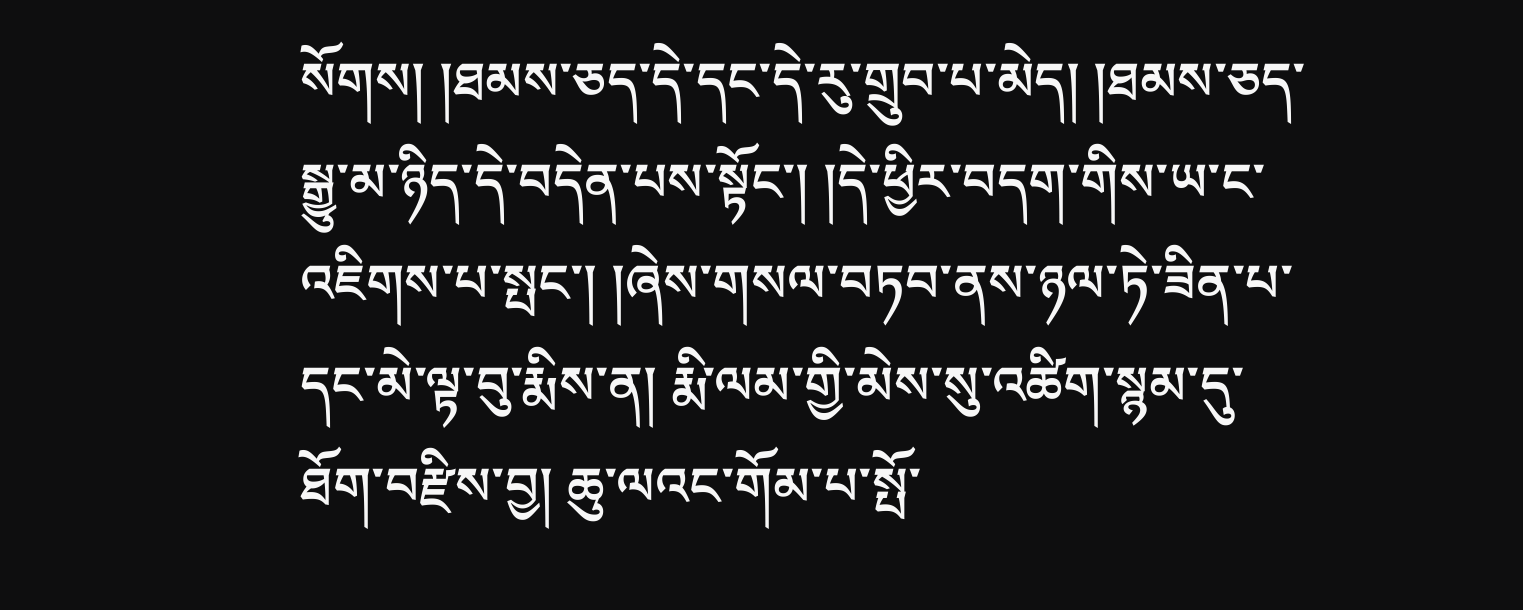སོགས། །ཐམས་ཅད་དེ་དང་དེ་རུ་གྲུབ་པ་མེད། །ཐམས་ཅད་སྒྱུ་མ་ཉིད་དེ་བདེན་པས་སྟོང་། །དེ་ཕྱིར་བདག་གིས་ཡ་ང་འཇིགས་པ་སྤང་། །ཞེས་གསལ་བཏབ་ནས་ཉལ་ཏེ་ཟིན་པ་དང་མེ་ལྟ་བུ་རྨིས་ན། རྨི་ལམ་གྱི་མེས་སུ་འཚིག་སྙམ་དུ་ཐོག་བརྫིས་བྱ། ཆུ་ལའང་གོམ་པ་སྤོ་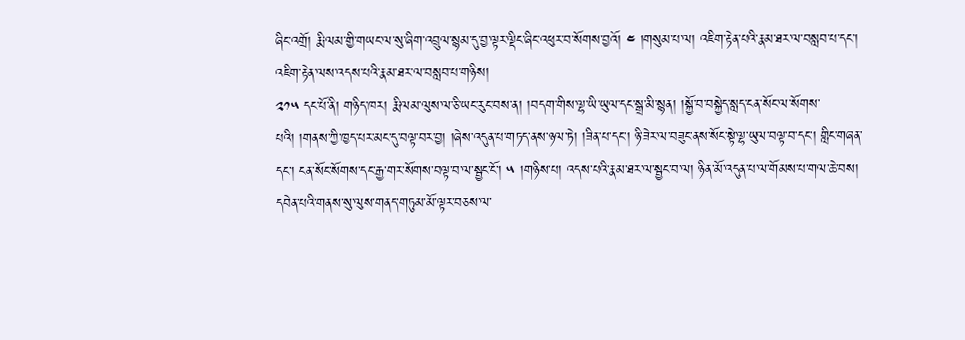ཞིང་འགྲོ། རྨི་ལམ་གྱི་གཡང་ལ་སུ་ཞིག་འབྲུལ་སྙམ་དུ་བྱ་ལྟར་ལྡིང་ཞིང་འཕུར་བ་སོགས་བྱའོ། ༤ །གསུམ་པ་ལ། འཇིག་རྟེན་པའི་རྣམ་ཐར་ལ་བསླབ་པ་དང་། འཇིག་རྟེན་ལས་འདས་པའི་རྣམ་ཐར་ལ་བསླབ་པ་གཉིས།
༢༡༥ དང་པོ་ནི། གཉིད་ཁར། རྨི་ལམ་ལུས་ལ་ཅི་ཡང་རུང་བས་ན། །བདག་གིས་ལྷ་ཡི་ཡུལ་དང་སྒྲ་མི་སྙན། །སྐྱོ་བ་བསྐྱེད་སླད་ངན་སོང་ལ་སོགས་པའི། །གནས་ཀྱི་ཁྱད་པར་མང་དུ་བལྟ་བར་བྱ། །ཞེས་འདུན་པ་གཏད་ནས་ཉལ་ཏེ། །ཟིན་པ་དང་། ཉི་ཟེར་ལ་བཟུང་ནས་སོང་སྟེ་ལྷ་ཡུལ་བལྟ་བ་དང་། གླིང་གཞན་དང་། ངན་སོང་སོགས་དང་རྒྱ་གར་སོགས་བལྟ་བ་ལ་སྦྱང་ངོ་། ༥ །གཉིས་པ། འདས་པའི་རྣམ་ཐར་ལ་སྦྱང་བ་ལ། ཉིན་མོ་འདུན་པ་ལ་གོམས་པ་གལ་ཆེ་བས། དབེན་པའི་གནས་སུ་ལུས་གནད་གཏུམ་མོ་ལྟར་བཅས་ལ་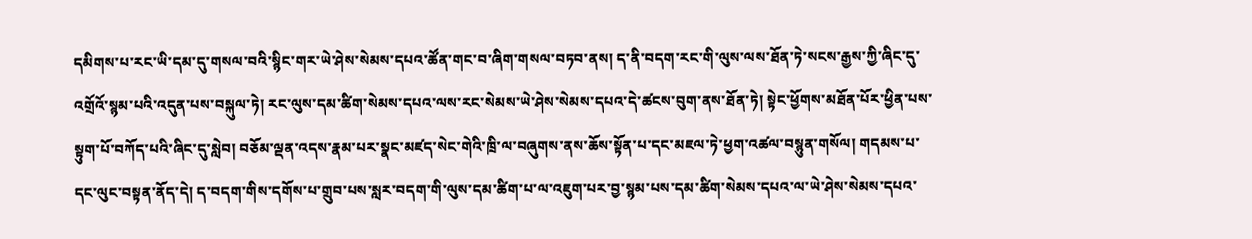དམིགས་པ་རང་ཡི་དམ་དུ་གསལ་བའི་སྙིང་གར་ཡེ་ཤེས་སེམས་དཔའ་ཚོན་གང་བ་ཞིག་གསལ་བཏབ་ནས། ད་ནི་བདག་རང་གི་ལུས་ལས་ཐོན་ཏེ་སངས་རྒྱས་ཀྱི་ཞིང་དུ་འགྲོའོ་སྙམ་པའི་འདུན་པས་བསྐུལ་ཏེ། རང་ལུས་དམ་ཚིག་སེམས་དཔའ་ལས་རང་སེམས་ཡེ་ཤེས་སེམས་དཔའ་དེ་ཚངས་བུག་ནས་ཐོན་ཏེ། སྟེང་ཕྱོགས་མཐོན་པོར་ཕྱིན་པས་སྟུག་པོ་བཀོད་པའི་ཞིང་དུ་སླེབ། བཅོམ་ལྡན་འདས་རྣམ་པར་སྣང་མཛད་སེང་གེའི་ཁྲི་ལ་བཞུགས་ནས་ཆོས་སྟོན་པ་དང་མཇལ་ཏེ་ཕྱག་འཚལ་བསྙུན་གསོལ། གདམས་པ་དང་ལུང་བསྟན་ནོད་དེ། ད་བདག་གིས་དགོས་པ་གྲུབ་པས་སླར་བདག་གི་ལུས་དམ་ཚིག་པ་ལ་འཇུག་པར་བྱ་སྙམ་པས་དམ་ཚིག་སེམས་དཔའ་ལ་ཡེ་ཤེས་སེམས་དཔའ་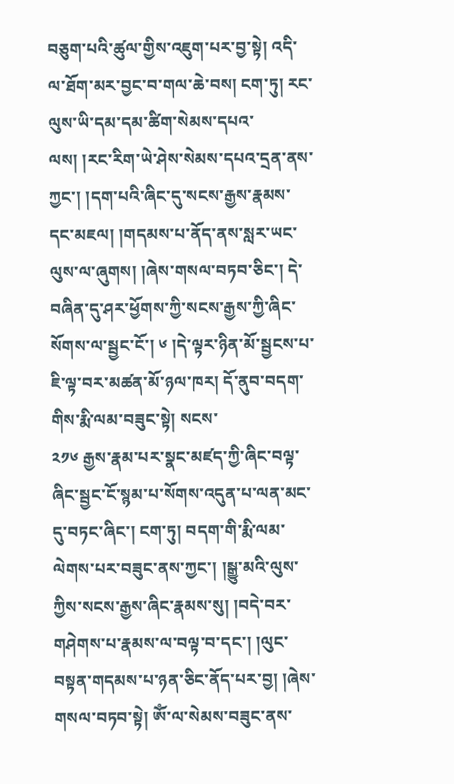བཅུག་པའི་ཚུལ་གྱིས་འཇུག་པར་བྱ་སྟེ། འདི་ལ་ཐོག་མར་བྱང་བ་གལ་ཆེ་བས། ངག་ཏུ། རང་ལུས་ཡི་དམ་དམ་ཚིག་སེམས་དཔའ་ལས། །རང་རིག་ཡེ་ཤེས་སེམས་དཔའ་དྲན་ནས་ཀྱང་། །དག་པའི་ཞིང་དུ་སངས་རྒྱས་རྣམས་དང་མཇལ། །གདམས་པ་ནོད་ནས་སླར་ཡང་ལུས་ལ་ཞུགས། །ཞེས་གསལ་བཏབ་ཅིང་། དེ་བཞིན་དུ་ཤར་ཕྱོགས་ཀྱི་སངས་རྒྱས་ཀྱི་ཞིང་སོགས་ལ་སྦྱང་ངོ་། ༦ །དེ་ལྟར་ཉིན་མོ་སྦྱངས་པ་ཇི་ལྟ་བར་མཚན་མོ་ཉལ་ཁར། དོ་ནུབ་བདག་གིས་རྨི་ལམ་བཟུང་སྟེ། སངས་
༢༡༦ རྒྱས་རྣམ་པར་སྣང་མཛད་ཀྱི་ཞིང་བལྟ་ཞིང་སྦྱང་ངོ་སྙམ་པ་སོགས་འདུན་པ་ལན་མང་དུ་བཏང་ཞིང་། ངག་ཏུ། བདག་གི་རྨི་ལམ་ལེགས་པར་བཟུང་ནས་ཀྱང་། །སྒྱུ་མའི་ལུས་ཀྱིས་སངས་རྒྱས་ཞིང་རྣམས་སུ། །བདེ་བར་གཤེགས་པ་རྣམས་ལ་བལྟ་བ་དང་། །ལུང་བསྟན་གདམས་པ་ཉན་ཅིང་ནོད་པར་བྱ། །ཞེས་གསལ་བཏབ་སྟེ། ༀ་ལ་སེམས་བཟུང་ནས་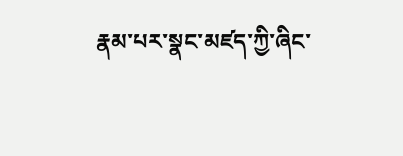རྣམ་པར་སྣང་མཛད་ཀྱི་ཞིང་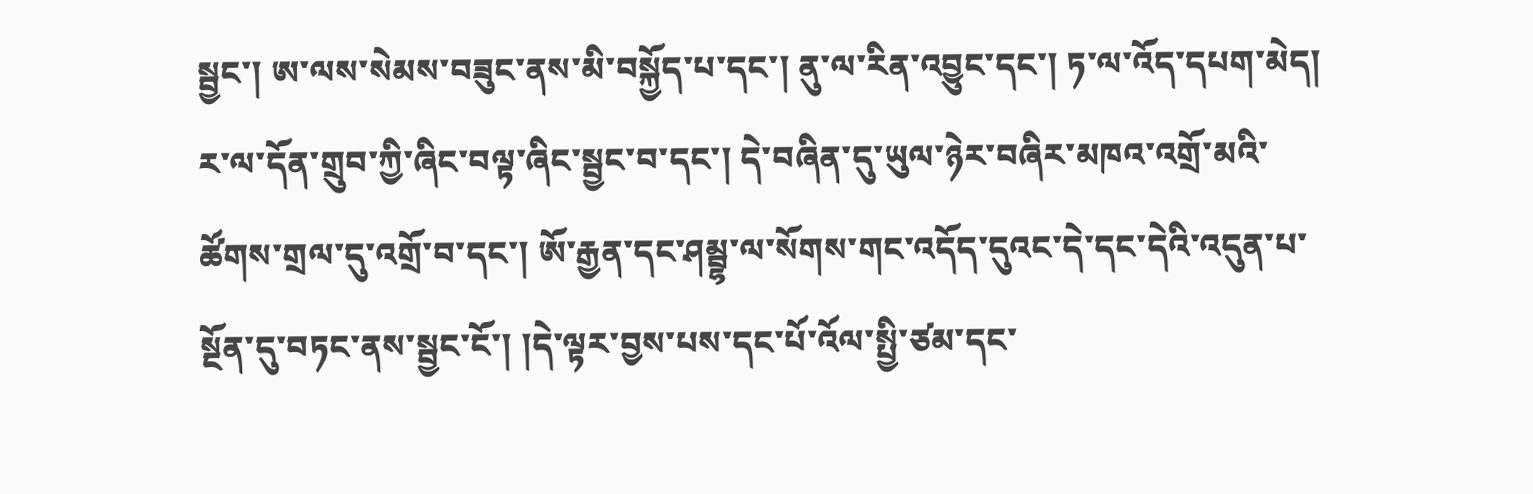སྦྱང་། ཨ་ལས་སེམས་བཟུང་ནས་མི་བསྐྱོད་པ་དང་། ནུ་ལ་རིན་འབྱུང་དང་། ཏ་ལ་འོད་དཔག་མེད། ར་ལ་དོན་གྲུབ་ཀྱི་ཞིང་བལྟ་ཞིང་སྦྱང་བ་དང་། དེ་བཞིན་དུ་ཡུལ་ཉེར་བཞིར་མཁའ་འགྲོ་མའི་ཚོགས་གྲལ་དུ་འགྲོ་བ་དང་། ཨོ་རྒྱན་དང་ཤམྦྷ་ལ་སོགས་གང་འདོད་དུའང་དེ་དང་དེའི་འདུན་པ་སྔོན་དུ་བཏང་ནས་སྦྱང་ངོ་། །དེ་ལྟར་བྱས་པས་དང་པོ་འོལ་སྤྱི་ཙམ་དང་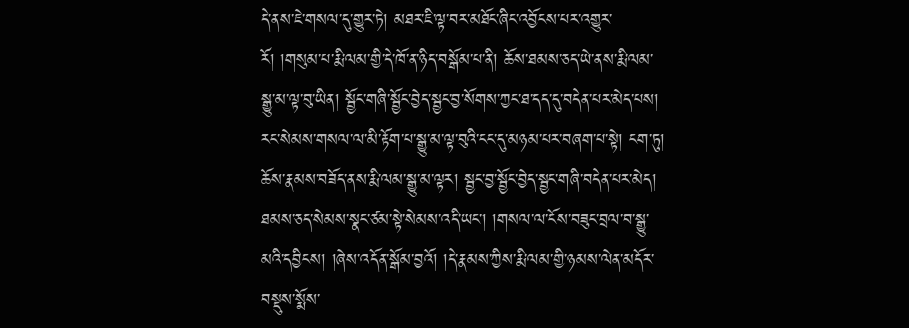དེ་ནས་ཇེ་གསལ་དུ་གྱུར་ཏེ། མཐར་ཇི་ལྟ་བར་མཐོང་ཞིང་འབྱོངས་པར་འགྱུར་རོ། །གསུམ་པ་རྨི་ལམ་གྱི་དེ་ཁོ་ན་ཉིད་བསྒོམ་པ་ནི། ཆོས་ཐམས་ཅད་ཡེ་ནས་རྨི་ལམ་སྒྱུ་མ་ལྟ་བུ་ཡིན། སྦྱོང་གཞི་སྦྱོང་བྱེད་སྦྱང་བྱ་སོགས་ཀྱང་ཐ་དད་དུ་བདེན་པར་མེད་པས། རང་སེམས་གསལ་ལ་མི་རྟོག་པ་སྒྱུ་མ་ལྟ་བུའི་ངང་དུ་མཉམ་པར་བཞག་པ་སྟེ། ངག་ཏུ། ཆོས་རྣམས་བཟོད་ནས་རྨི་ལམ་སྒྱུ་མ་ལྟར། སྦྱང་བྱ་སྦྱོང་བྱེད་སྦྱང་གཞི་བདེན་པར་མེད། ཐམས་ཅད་སེམས་སྣང་ཙམ་སྟེ་སེམས་འདི་ཡང་། །གསལ་ལ་ངོས་བཟུང་བྲལ་བ་སྒྱུ་མའི་དབྱིངས། །ཞེས་འདོན་སྒོམ་བྱའོ། །དེ་རྣམས་ཀྱིས་རྨི་ལམ་གྱི་ཉམས་ལེན་མདོར་བསྡུས་སྨོས་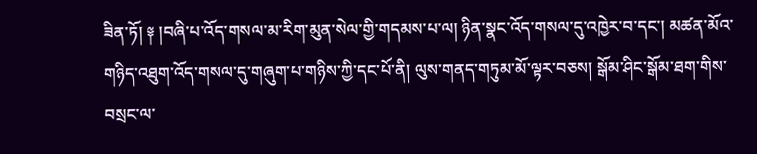ཟིན་ཏོ། ༈ །བཞི་པ་འོད་གསལ་མ་རིག་མུན་སེལ་གྱི་གདམས་པ་ལ། ཉིན་སྣང་འོད་གསལ་དུ་འཁྱེར་བ་དང་། མཚན་མོའ་གཉིད་འཐུག་འོད་གསལ་དུ་གཞུག་པ་གཉིས་ཀྱི་དང་པོ་ནི། ལུས་གནད་གཏུམ་མོ་ལྟར་བཅས། སྒོམ་ཤིང་སྒོམ་ཐག་གིས་བསྲང་ལ་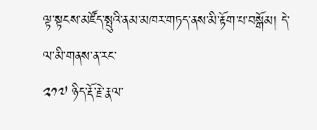ལྟ་སྟངས་མཛོད་སྤུའི་ནམ་མཁར་གཏད་ནས་མི་རྟོག་པ་བསྒོམ། དེ་ལ་མི་གནས་ན་རང་
༢༡༧ ཉིད་རྡོ་རྗེ་རྣལ་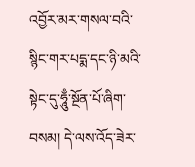འབྱོར་མར་གསལ་བའི་སྙིང་གར་པདྨ་དང་ཉི་མའི་སྟེང་དུ་ཧཱུྃ་སྔོན་པོ་ཞིག་བསམ། དེ་ལས་འོད་ཟེར་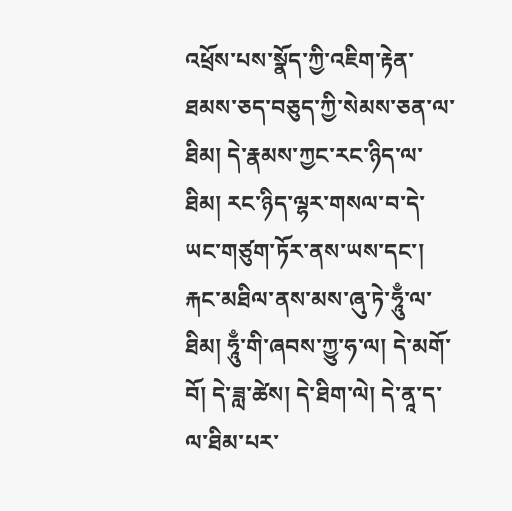འཕྲོས་པས་སྣོད་ཀྱི་འཇིག་རྟེན་ཐམས་ཅད་བཅུད་ཀྱི་སེམས་ཅན་ལ་ཐིམ། དེ་རྣམས་ཀྱང་རང་ཉིད་ལ་ཐིམ། རང་ཉིད་ལྷར་གསལ་བ་དེ་ཡང་གཙུག་ཏོར་ནས་ཡས་དང་། རྐང་མཐིལ་ནས་མས་ཞུ་ཏེ་ཧཱུྃ་ལ་ཐིམ། ཧཱུྃ་གི་ཞབས་ཀྱུ་ཧ་ལ། དེ་མགོ་བོ། དེ་ཟླ་ཚེས། དེ་ཐིག་ལེ། དེ་ནཱ་ད་ལ་ཐིམ་པར་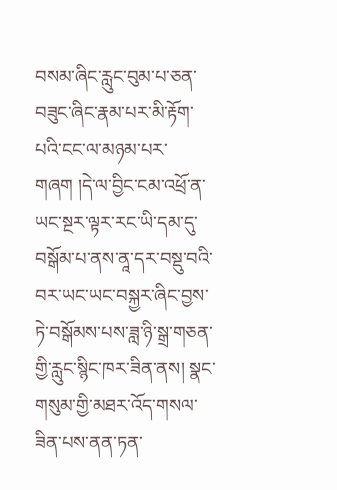བསམ་ཞིང་རླུང་བུམ་པ་ཅན་བཟུང་ཞིང་རྣམ་པར་མི་རྟོག་པའི་ངང་ལ་མཉམ་པར་གཞག །དེ་ལ་བྱིང་ངམ་འཕྲོ་ན་ཡང་སྔར་ལྟར་རང་ཡི་དམ་དུ་བསྒོམ་པ་ནས་ནཱ་དར་བསྡུ་བའི་བར་ཡང་ཡང་བསྐྱར་ཞིང་བྱས་ཏེ་བསྒོམས་པས་ཟླ་ཉི་སྒྲ་གཅན་གྱི་རླུང་སྙིང་ཁར་ཟིན་ནས། སྣང་གསུམ་གྱི་མཐར་འོད་གསལ་ཟིན་པས་ནན་ཏན་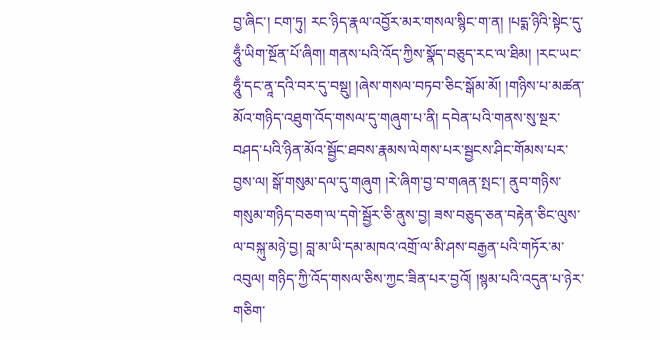བྱ་ཞིང་། ངག་ཏུ། རང་ཉིད་རྣལ་འབྱོར་མར་གསལ་སྙིང་ག་ན། །པདྨ་ཉིའི་སྟེང་དུ་ཧཱུྃ་ཡིག་སྔོན་པོ་ཞིག། གནས་པའི་འོད་ཀྱིས་སྣོད་བཅུད་རང་ལ་ཐིམ། །རང་ཡང་ཧཱུྃ་དང་ནཱ་དའི་བར་དུ་བསྡུ། །ཞེས་གསལ་བཏབ་ཅིང་སྒོམ་མོ། །གཉིས་པ་མཚན་མོའ་གཉིད་འཐུག་འོད་གསལ་དུ་གཞུག་པ་ནི། དབེན་པའི་གནས་སུ་སྔར་བཤད་པའི་ཉིན་མོའ་སྦྱོང་ཐབས་རྣམས་ལེགས་པར་སྦྱངས་ཤིང་གོམས་པར་བྱས་ལ། སྒོ་གསུམ་དལ་དུ་གཞུག །རེ་ཞིག་བྱ་བ་གཞན་སྤང་། ནུབ་གཉིས་གསུམ་གཉིད་བཅག་ལ་དགེ་སྦྱོར་ཅི་ནུས་བྱ། ཟས་བཅུད་ཅན་བརྟེན་ཅིང་ལུས་ལ་བསྐུ་མཉེ་བྱ། བླ་མ་ཡི་དམ་མཁའ་འགྲོ་ལ་མི་ཤས་བརྒྱན་པའི་གཏོར་མ་འབུལ། གཉིད་ཀྱི་འོད་གསལ་ཅིས་ཀྱང་ཟིན་པར་བྱའོ། །སྙམ་པའི་འདུན་པ་ཉེར་གཅིག་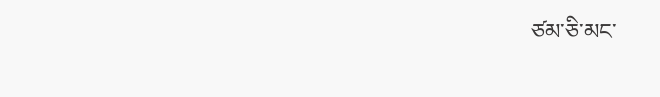ཙམ་ཅི་མང་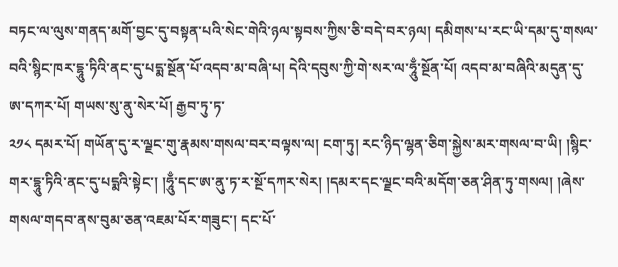བཏང་ལ་ལུས་གནད་མགོ་བྱང་དུ་བསྟན་པའི་སེང་གེའི་ཉལ་སྟབས་ཀྱིས་ཅི་བདེ་བར་ཉལ། དམིགས་པ་རང་ཡི་དམ་དུ་གསལ་བའི་སྙིང་ཁར་དྷཱུ་ཏིའི་ནང་དུ་པདྨ་སྔོན་པོ་འདབ་མ་བཞི་པ། དེའི་དབུས་ཀྱི་གེ་སར་ལ་ཧཱུྃ་སྔོན་པོ། འདབ་མ་བཞིའི་མདུན་དུ་ཨ་དཀར་པོ། གཡས་སུ་ནུ་སེར་པོ། རྒྱབ་ཏུ་ཏ་
༢༡༨ དམར་པོ། གཡོན་དུ་ར་ལྗང་གུ་རྣམས་གསལ་བར་བལྟས་ལ། ངག་ཏུ། རང་ཉིད་ལྷན་ཅིག་སྐྱེས་མར་གསལ་བ་ཡི། །སྙིང་གར་དྷཱུ་ཏིའི་ནང་དུ་པདྨའི་སྟེང་། །ཧཱུྃ་དང་ཨ་ནུ་ཏ་ར་སྔོ་དཀར་སེར། །དམར་དང་ལྗང་བའི་མདོག་ཅན་ཤིན་ཏུ་གསལ། །ཞེས་གསལ་གདབ་ནས་བུམ་ཅན་འཇམ་པོར་གཟུང་། དང་པོ་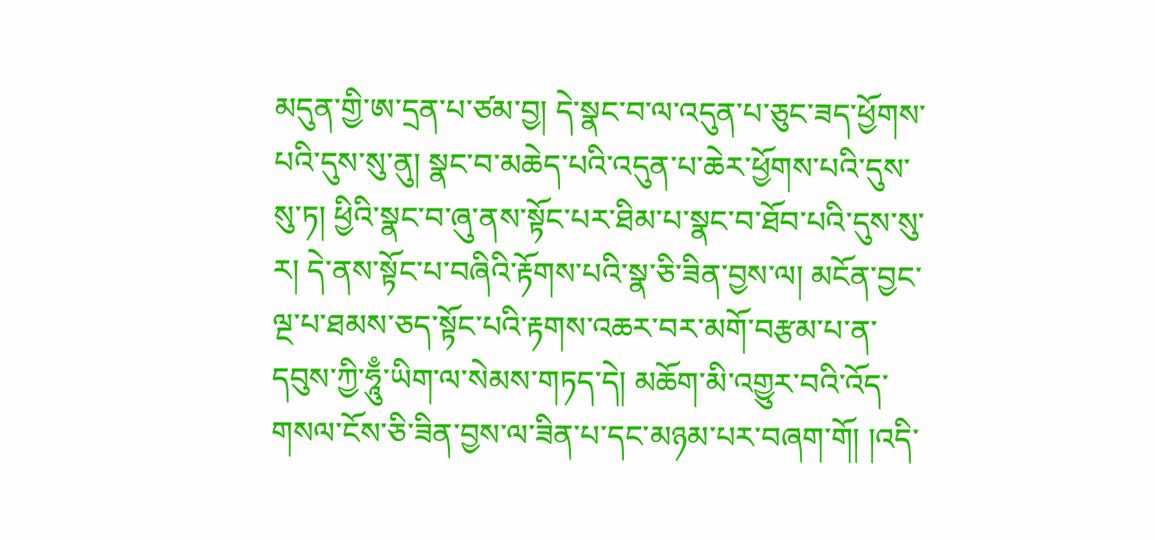མདུན་གྱི་ཨ་དྲན་པ་ཙམ་བྱ། དེ་སྣང་བ་ལ་འདུན་པ་ཅུང་ཟད་ཕྱོགས་པའི་དུས་སུ་ནུ། སྣང་བ་མཆེད་པའི་འདུན་པ་ཆེར་ཕྱོགས་པའི་དུས་སུ་ཏ། ཕྱིའི་སྣང་བ་ཞུ་ནས་སྟོང་པར་ཐིམ་པ་སྣང་བ་ཐོབ་པའི་དུས་སུ་ར། དེ་ནས་སྟོང་པ་བཞིའི་རྟོགས་པའི་སྣ་ཅི་ཟིན་བྱས་ལ། མངོན་བྱང་ལྔ་པ་ཐམས་ཅད་སྟོང་པའི་རྟགས་འཆར་བར་མགོ་བརྩམ་པ་ན་དབུས་ཀྱི་ཧཱུྃ་ཡིག་ལ་སེམས་གཏད་དེ། མཆོག་མི་འགྱུར་བའི་འོད་གསལ་ངོས་ཅི་ཟིན་བྱས་ལ་ཟིན་པ་དང་མཉམ་པར་བཞག་གོ། །འདི་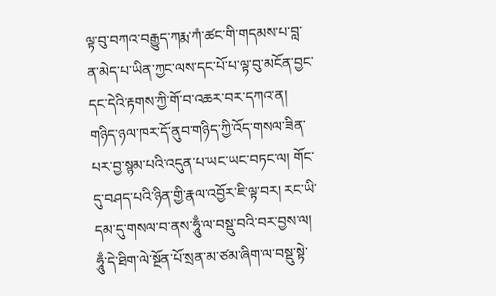ལྟ་བུ་བཀའ་བརྒྱུད་ཀརྨ་ཀཾ་ཚང་གི་གདམས་པ་བླ་ན་མེད་པ་ཡིན་ཀྱང་ལས་དང་པོ་པ་ལྟ་བུ་མངོན་བྱང་དང་དེའི་རྟགས་ཀྱི་གོ་བ་འཆར་བར་དཀའ་ན། གཉིད་ཉལ་ཁར་དོ་ནུབ་གཉིད་ཀྱི་འོད་གསལ་ཟིན་པར་བྱ་སྙམ་པའི་འདུན་པ་ཡང་ཡང་བཏང་ལ། གོང་དུ་བཤད་པའི་ཉིན་གྱི་རྣལ་འབྱོར་ཇི་ལྟ་བར། རང་ཡི་དམ་དུ་གསལ་བ་ནས་ཧཱུྃ་ལ་བསྡུ་བའི་བར་བྱས་ལ། ཧཱུྃ་དེ་ཐིག་ལེ་སྔོན་པོ་སྲན་མ་ཙམ་ཞིག་ལ་བསྡུ་སྟེ་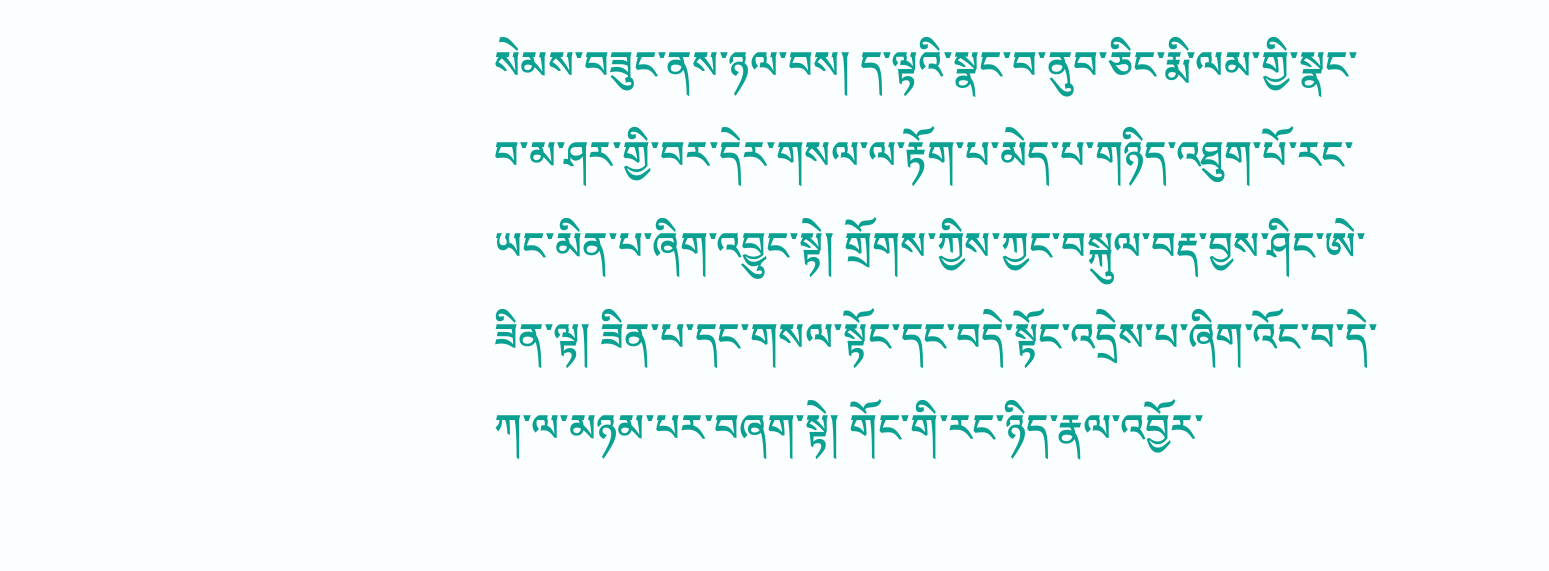སེམས་བཟུང་ནས་ཉལ་བས། ད་ལྟའི་སྣང་བ་ནུབ་ཅིང་རྨི་ལམ་གྱི་སྣང་བ་མ་ཤར་གྱི་བར་དེར་གསལ་ལ་རྟོག་པ་མེད་པ་གཉིད་འཐུག་པོ་རང་ཡང་མིན་པ་ཞིག་འབྱུང་སྟེ། གྲོགས་ཀྱིས་ཀྱང་བསྐུལ་བརྡ་བྱས་ཤིང་ཨེ་ཟིན་ལྟ། ཟིན་པ་དང་གསལ་སྟོང་དང་བདེ་སྟོང་འདྲེས་པ་ཞིག་འོང་བ་དེ་ཀ་ལ་མཉམ་པར་བཞག་སྟེ། གོང་གི་རང་ཉིད་རྣལ་འབྱོར་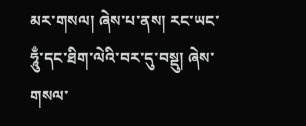མར་གསལ། ཞེས་པ་ནས། རང་ཡང་ཧཱུྃ་དང་ཐིག་ལེའི་བར་དུ་བསྡུ། ཞེས་གསལ་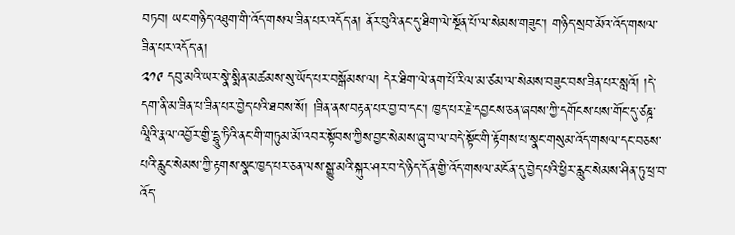བཏབ། ཡང་གཉིད་འཐུག་གི་འོད་གསལ་ཟིན་པར་འདོད་ན། ནོར་བུའི་ནང་དུ་ཐིག་ལེ་སྔོན་པོ་ལ་སེམས་གཟུང་། གཉིད་སྲབ་མོའ་འོད་གསལ་ཟིན་པར་འདོད་ན།
༢༡༩ དབུ་མའི་ཡར་སྣེ་སྨིན་མཚམས་སུ་ཡོད་པར་བསྒོམས་ལ། དེར་ཐིག་ལེ་ནག་པོ་རིལ་མ་ཙམ་ལ་སེམས་བཟུང་བས་ཟིན་པར་སླའོ། །དེ་དག་ནི་མ་ཟིན་པ་ཟིན་པར་བྱེད་པའི་ཐབས་སོ། །ཟིན་ནས་བརྟན་པར་བྱ་བ་དང་། ཁྱད་པར་རྗེ་དབྱངས་ཅན་ཞབས་ཀྱི་དགོངས་པས་གོང་དུ་ཙཎྜ་ལཱིའི་རྣལ་འབྱོར་གྱི་དྷཱུ་ཏིའི་ནང་གི་གཏུམ་མོ་འབར་སྟོབས་ཀྱིས་བྱང་སེམས་ཞུ་བ་ལ་བདེ་སྟོང་གི་རྟོགས་པ་སྣང་གསུམ་འོད་གསལ་དང་བཅས་པའི་རླུང་སེམས་ཀྱི་རྟགས་སྣང་ཁྱད་པར་ཅན་ལས་སྒྱུ་མའི་སྐུར་ཤར་བ་དེ་ཉིད་དོན་གྱི་འོད་གསལ་མངོན་དུ་བྱེད་པའི་ཕྱིར་རླུང་སེམས་ཤིན་ཏུ་ཕྲ་བ་འོད་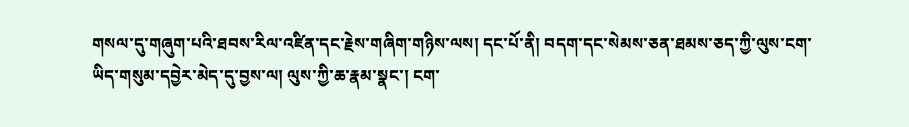གསལ་དུ་གཞུག་པའི་ཐབས་རིལ་འཛིན་དང་རྗེས་གཞིག་གཉིས་ལས། དང་པོ་ནི། བདག་དང་སེམས་ཅན་ཐམས་ཅད་ཀྱི་ལུས་ངག་ཡིད་གསུམ་དབྱེར་མེད་དུ་བྱས་ལ། ལུས་ཀྱི་ཆ་རྣམ་སྣང་། ངག་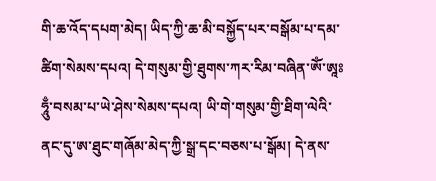གི་ཆ་འོད་དཔག་མེད། ཡིད་ཀྱི་ཆ་མི་བསྐྱོད་པར་བསྒོམ་པ་དམ་ཚིག་སེམས་དཔའ། དེ་གསུམ་གྱི་ཐུགས་ཀར་རིམ་བཞིན་ༀ་ཨཱཿཧཱུྃ་བསམ་པ་ཡེ་ཤེས་སེམས་དཔའ། ཡི་གེ་གསུམ་གྱི་ཐིག་ལེའི་ནང་དུ་ཨ་ཐུང་གཞོམ་མེད་ཀྱི་སྒྲ་དང་བཅས་པ་སྒོམ། དེ་ནས་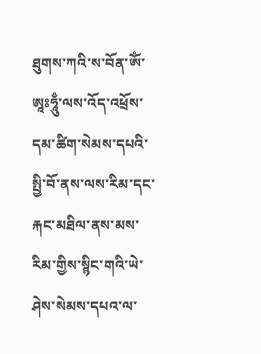ཐུགས་ཀའི་ས་བོན་ༀ་ཨཱཿཧཱུྃ་ལས་འོད་འཕྲོས་དམ་ཚིག་སེམས་དཔའི་སྤྱི་བོ་ནས་ལས་རིམ་དང་རྐང་མཐིལ་ནས་མས་རིམ་གྱིས་སྙིང་གའི་ཡེ་ཤེས་སེམས་དཔའ་ལ་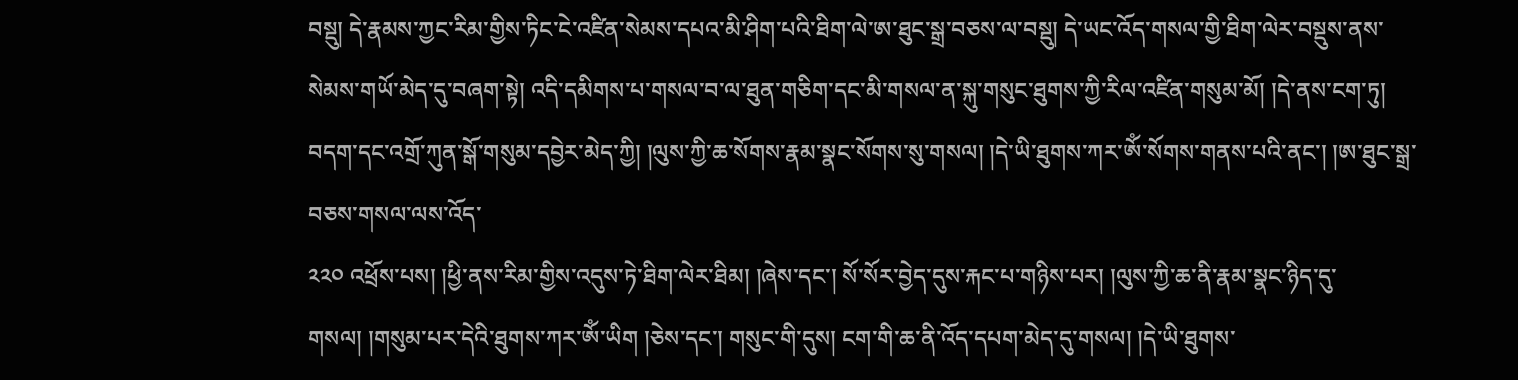བསྡུ། དེ་རྣམས་ཀྱང་རིམ་གྱིས་ཏིང་ངེ་འཛིན་སེམས་དཔའ་མི་ཤིག་པའི་ཐིག་ལེ་ཨ་ཐུང་སྒྲ་བཅས་ལ་བསྡུ། དེ་ཡང་འོད་གསལ་གྱི་ཐིག་ལེར་བསྡུས་ནས་སེམས་གཡོ་མེད་དུ་བཞག་སྟེ། འདི་དམིགས་པ་གསལ་བ་ལ་ཐུན་གཅིག་དང་མི་གསལ་ན་སྐུ་གསུང་ཐུགས་ཀྱི་རིལ་འཛིན་གསུམ་མོ། །དེ་ནས་ངག་ཏུ། བདག་དང་འགྲོ་ཀུན་སྒོ་གསུམ་དབྱེར་མེད་ཀྱི། །ལུས་ཀྱི་ཆ་སོགས་རྣམ་སྣང་སོགས་སུ་གསལ། །དེ་ཡི་ཐུགས་ཀར་ༀ་སོགས་གནས་པའི་ནང་། །ཨ་ཐུང་སྒྲ་བཅས་གསལ་ལས་འོད་
༢༢༠ འཕྲོས་པས། །ཕྱི་ནས་རིམ་གྱིས་འདུས་ཏེ་ཐིག་ལེར་ཐིམ། །ཞེས་དང་། སོ་སོར་བྱེད་དུས་རྐང་པ་གཉིས་པར། །ལུས་ཀྱི་ཆ་ནི་རྣམ་སྣང་ཉིད་དུ་གསལ། །གསུམ་པར་དེའི་ཐུགས་ཀར་ༀ་ཡིག །ཅེས་དང་། གསུང་གི་དུས། ངག་གི་ཆ་ནི་འོད་དཔག་མེད་དུ་གསལ། །དེ་ཡི་ཐུགས་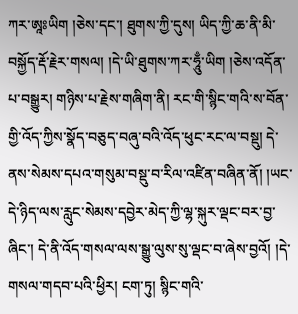ཀར་ཨཱཿཡིག །ཅེས་དང་། ཐུགས་ཀྱི་དུས། ཡིད་ཀྱི་ཆ་ནི་མི་བསྐྱོད་རྡོ་རྗེར་གསལ། །དེ་ཡི་ཐུགས་ཀར་ཧཱུྃ་ཡིག །ཅེས་འདོན་པ་བསྒྱུར། གཉིས་པ་རྗེས་གཞིག་ནི། རང་གི་སྙིང་གའི་ས་བོན་གྱི་འོད་ཀྱིས་སྣོད་བཅུད་བཞུ་བའི་འོད་ཕུང་རང་ལ་བསྡུ། དེ་ནས་སེམས་དཔའ་གསུམ་བསྡུ་བ་རིལ་འཛིན་བཞིན་ནོ། །ཡང་དེ་ཉིད་ལས་རླུང་སེམས་དབྱེར་མེད་ཀྱི་ལྷ་སྐུར་ལྡང་བར་བྱ་ཞིང་། དེ་ནི་འོད་གསལ་ལས་སྒྱུ་ལུས་སུ་ལྡང་བ་ཞེས་བྱའོ། །དེ་གསལ་གདབ་པའི་ཕྱིར། ངག་ཏུ། སྙིང་གའི་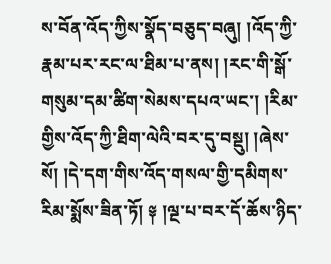ས་བོན་འོད་ཀྱིས་སྣོད་བཅུད་བཞུ། །འོད་ཀྱི་རྣམ་པར་རང་ལ་ཐིམ་པ་ནས། །རང་གི་སྒོ་གསུམ་དམ་ཚིག་སེམས་དཔའ་ཡང་། །རིམ་གྱིས་འོད་ཀྱི་ཐིག་ལེའི་བར་དུ་བསྡུ། །ཞེས་སོ། །དེ་དག་གིས་འོད་གསལ་གྱི་དམིགས་རིམ་སྨོས་ཟིན་ཏོ། ༈ །ལྔ་པ་བར་དོ་ཆོས་ཉིད་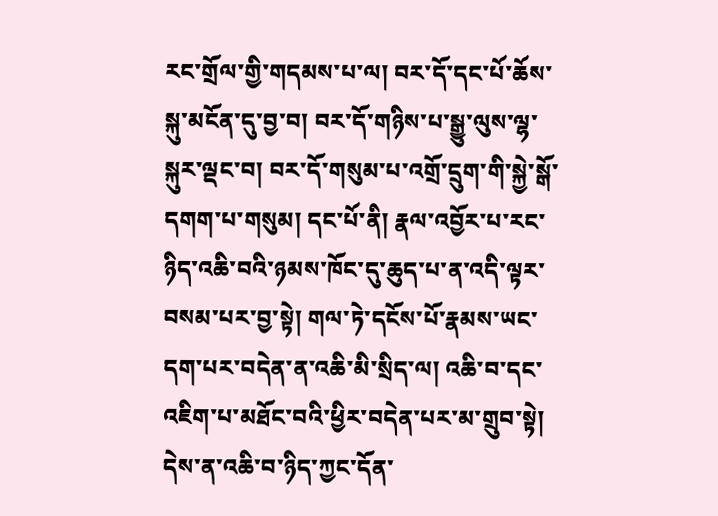རང་གྲོལ་གྱི་གདམས་པ་ལ། བར་དོ་དང་པོ་ཆོས་སྐུ་མངོན་དུ་བྱ་བ། བར་དོ་གཉིས་པ་སྒྱུ་ལུས་ལྷ་སྐུར་ལྡང་བ། བར་དོ་གསུམ་པ་འགྲོ་དྲུག་གི་སྐྱེ་སྒོ་དགག་པ་གསུམ། དང་པོ་ནི། རྣལ་འབྱོར་པ་རང་ཉིད་འཆི་བའི་ཉམས་ཁོང་དུ་ཆུད་པ་ན་འདི་ལྟར་བསམ་པར་བྱ་སྟེ། གལ་ཏེ་དངོས་པོ་རྣམས་ཡང་དག་པར་བདེན་ན་འཆི་མི་སྲིད་ལ། འཆི་བ་དང་འཇིག་པ་མཐོང་བའི་ཕྱིར་བདེན་པར་མ་གྲུབ་སྟེ། དེས་ན་འཆི་བ་ཉིད་ཀྱང་དོན་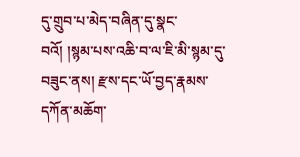དུ་གྲུབ་པ་མེད་བཞིན་དུ་སྣང་བའོ། །སྙམ་པས་འཆི་བ་ལ་ཇི་མི་སྙམ་དུ་བཟུང་ནས། རྫས་དང་ཡོ་བྱད་རྣམས་དཀོན་མཆོག་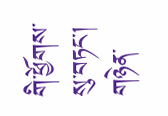གི་ཕྱོགས་སུ་བཏང་། གཉེན་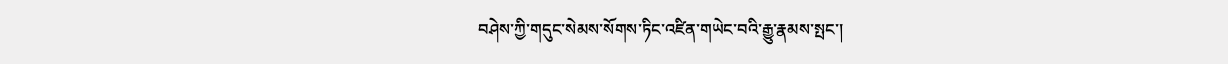བཤེས་ཀྱི་གདུང་སེམས་སོགས་ཏིང་འཛིན་གཡེང་བའི་རྒྱུ་རྣམས་སྤང་།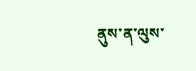ནུས་ན་ལུས་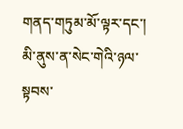གནད་གཏུམ་མོ་ལྟར་དང་། མི་ནུས་ན་སེང་གེའི་ཉལ་སྟབས་